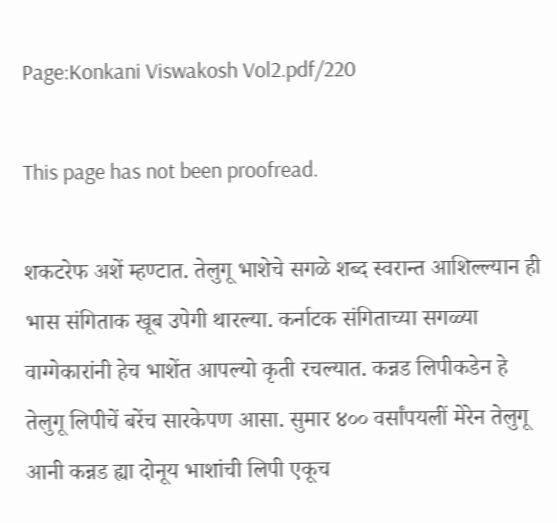Page:Konkani Viswakosh Vol2.pdf/220

This page has not been proofread.

शकटरेफ अशें म्हण्टात. तेलुगू भाशेचे सगळे शब्द स्वरान्त आशिल्ल्यान ही भास संगिताक खूब उपेगी थारल्या. कर्नाटक संगिताच्या सगळ्या वाग्गेकारांनी हेच भाशेंत आपल्यो कृती रचल्यात. कन्नड लिपीकडेन हे तेलुगू लिपीचें बरेंच सारकेपण आसा. सुमार ४०० वर्सांपयलीं मेरेन तेलुगू आनी कन्नड ह्या दोनूय भाशांची लिपी एकूच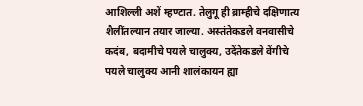आशिल्ली अशें म्हण्टात. तेलुगू ही ब्राम्हीचे दक्षिणात्य शैलींतल्यान तयार जाल्या. अस्तंतेकडले वनवासीचे कदंब, बदामीचे पयले चालुक्य, उदेंतेकडले वेंगीचे पयले चालुक्य आनी शालंकायन ह्या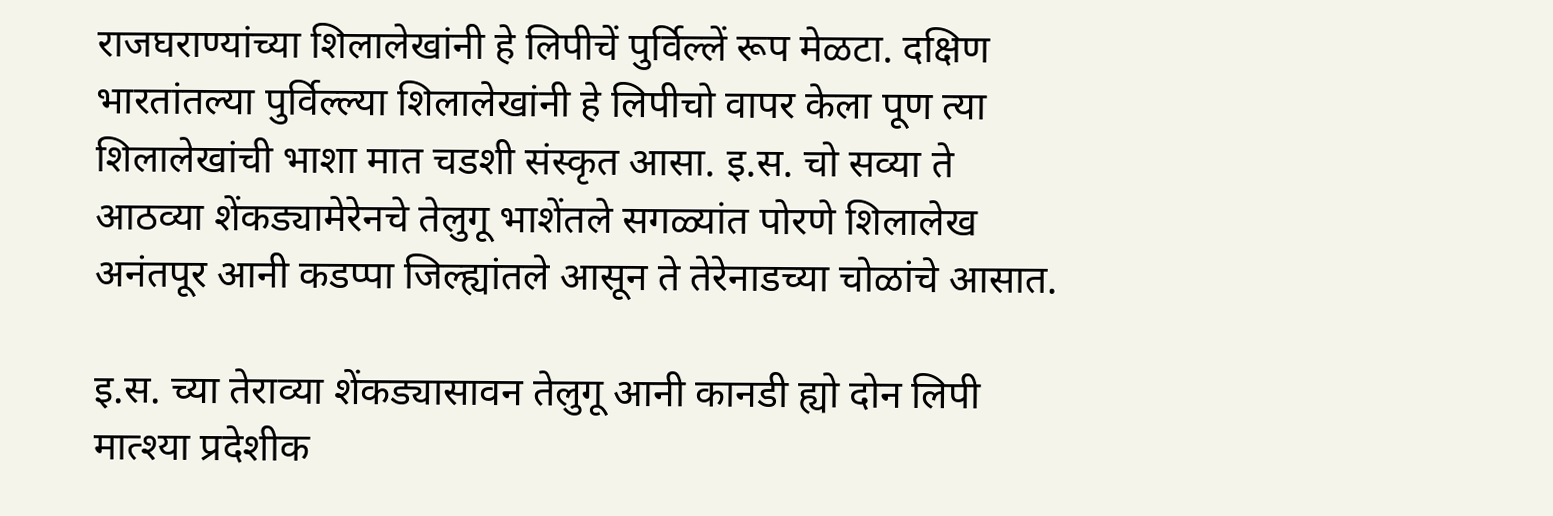राजघराण्यांच्या शिलालेखांनी हे लिपीचें पुर्विल्लें रूप मेळटा. दक्षिण भारतांतल्या पुर्विल्ल्या शिलालेखांनी हे लिपीचो वापर केला पूण त्या शिलालेखांची भाशा मात चडशी संस्कृत आसा. इ.स. चो सव्या ते आठव्या शेंकड्यामेरेनचे तेलुगू भाशेंतले सगळ्यांत पोरणे शिलालेख अनंतपूर आनी कडप्पा जिल्ह्यांतले आसून ते तेरेनाडच्या चोळांचे आसात.

इ.स. च्या तेराव्या शेंकड्यासावन तेलुगू आनी कानडी ह्यो दोन लिपी मात्श्या प्रदेशीक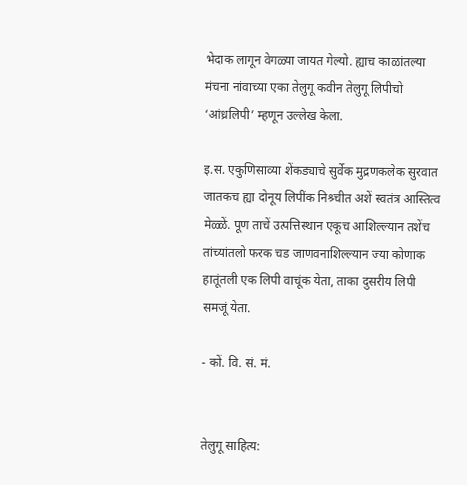भेदाक लागून वेगळ्या जायत गेल्यो. ह्याच काळांतल्या मंचना नांवाच्या एका तेलुगू कवीन तेलुगू लिपीचो ‘आंध्रलिपी’ म्हणून उल्लेख केला.

इ.स. एकुणिसाव्या शेंकड्याचे सुर्वेक मुद्रणकलेक सुरवात जातकच ह्या दोनूय लिपींक निश्र्चीत अशें स्वतंत्र आस्तित्व मेळ्ळें. पूण ताचें उत्पत्तिस्थान एकूच आशिल्ल्यान तशेंच तांच्यांतलो फरक चड जाणवनाशिल्ल्यान ज्या कोणाक हातूंतली एक लिपी वाचूंक येता, ताका दुसरीय लिपी समजूं येता.

- कों. वि. सं. मं.


तेलुगू साहित्य: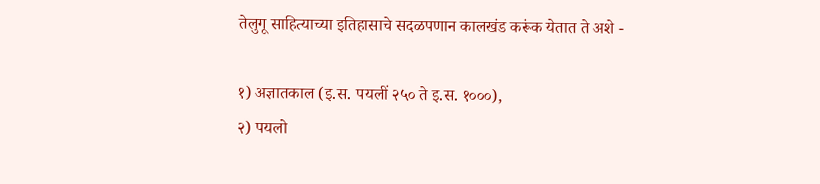तेलुगू साहित्याच्या इतिहासाचे सदळपणान कालखंड करूंक येतात ते अशे -

१) अज्ञातकाल (इ.स. पयलीं २५० ते इ.स. १०००),
२) पयलो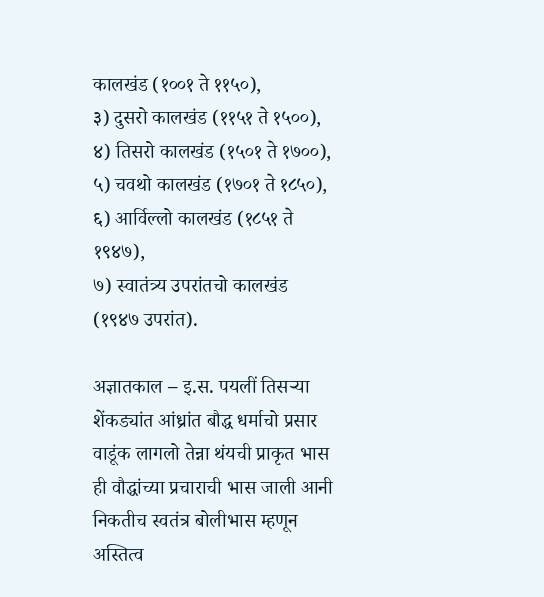कालखंड (१००१ ते ११५०),
३) दुसरो कालखंड (११५१ ते १५००),
४) तिसरो कालखंड (१५०१ ते १७००),
५) चवथो कालखंड (१७०१ ते १८५०),
६) आर्विल्लो कालखंड (१८५१ ते १९४७),
७) स्वातंत्र्य उपरांतचो कालखंड (१९४७ उपरांत).

अज्ञातकाल – इ.स. पयलीं तिसर्‍या शेंकड्यांत आंध्रांत बौद्ध धर्माचो प्रसार वाडूंक लागलो तेन्ना थंयची प्राकृत भास ही वौद्धांच्या प्रचाराची भास जाली आनी निकतीच स्वतंत्र बोलीभास म्हणून अस्तित्व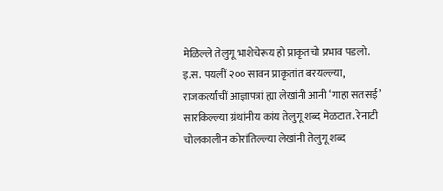मेळिल्ले तेलुगू भाशेचेरूय हो प्राकृतचो प्रभाव पडलो. इ.स. पयलीं २०० सावन प्राकृतांत बरयल्ल्या, राजकर्त्यांचीं आज्ञापत्रां ह्या लेखांनी आनी ‘गाहा सतसई’ सारकिल्ल्या ग्रंथांनीय कांय तेलुगू शब्द मेळटात. रेनाटी चोलकालीन कोरांतिल्ल्या लेखांनी तेलुगू शब्द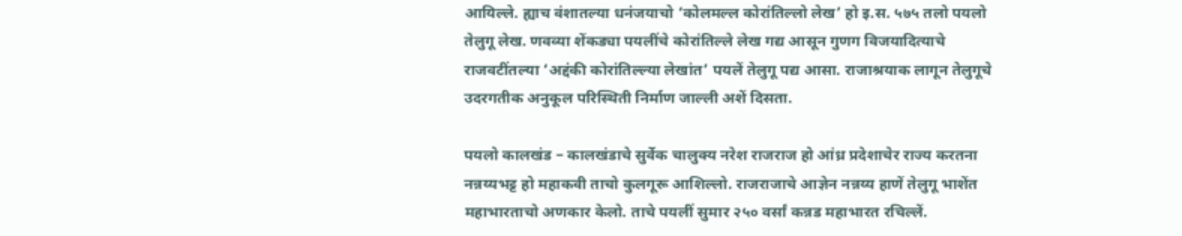आयिल्ले. ह्याच वंशातल्या धनंजयाचो ‘कोलमल्ल कोरांतिल्लो लेख’ हो इ.स. ५७५ तलो पयलो तेलुगू लेख. णवव्या शेंकड्या पयलींचे कोरांतिल्ले लेख गद्य आसून गुणग विजयादित्याचे राजवटींतल्या ‘अद्दंकी कोरांतिल्ल्या लेखांत’ पयलें तेलुगू पद्य आसा. राजाश्रयाक लागून तेलुगूचे उदरगतीक अनुकूल परिस्थिती निर्माण जाल्ली अशें दिसता.

पयलो कालखंड – कालखंडाचे सुर्वेक चालुक्य नरेश राजराज हो आंध्र प्रदेशाचेर राज्य करतना नन्नय्यभट्ट हो महाकवी ताचो कुलगूरू आशिल्लो. राजराजाचे आज्ञेन नन्नय्य हाणें तेलुगू भाशेंत महाभारताचो अणकार केलो. ताचे पयलीं सुमार २५० वर्सां कन्नड महाभारत रचिल्लें.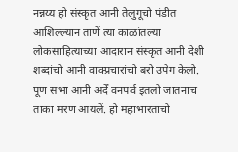नन्नय्य हो संस्कृत आनी तेलुगूचो पंडीत आशिल्ल्यान ताणें त्या काळांतल्या लोकसाहित्याच्या आदारान संस्कृत आनी देशी शब्दांचो आनी वाक्प्रचारांचो बरो उपेग केलो. पूण सभा आनी अर्दें वनपर्व इतलो जातनाच ताका मरण आयलें. हो महाभारताचो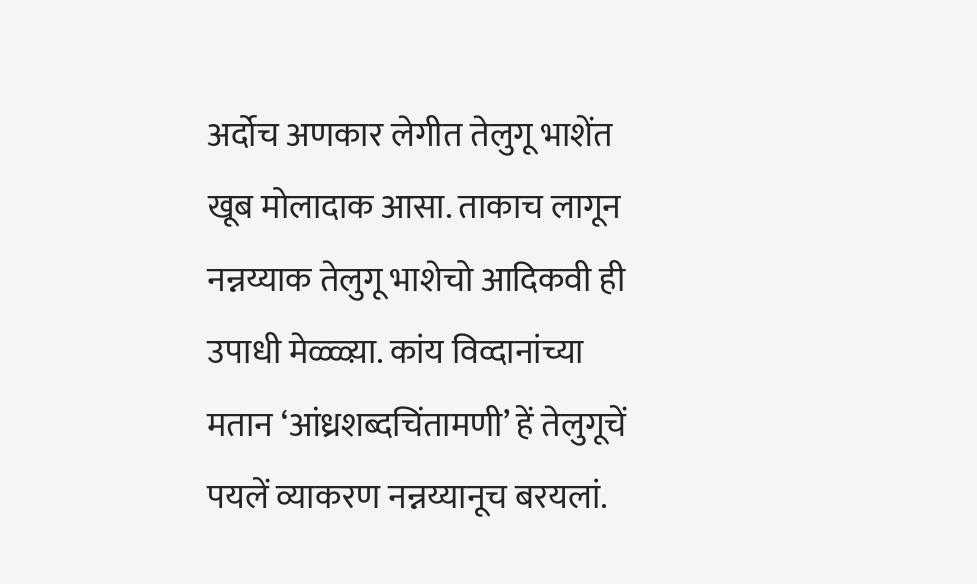अर्दोच अणकार लेगीत तेलुगू भाशेंत खूब मोलादाक आसा. ताकाच लागून नन्नय्याक तेलुगू भाशेचो आदिकवी ही उपाधी मेळ्ळ्य़ा. कांय विव्दानांच्या मतान ‘आंध्रशब्दचिंतामणी’ हें तेलुगूचें पयलें व्याकरण नन्नय्यानूच बरयलां.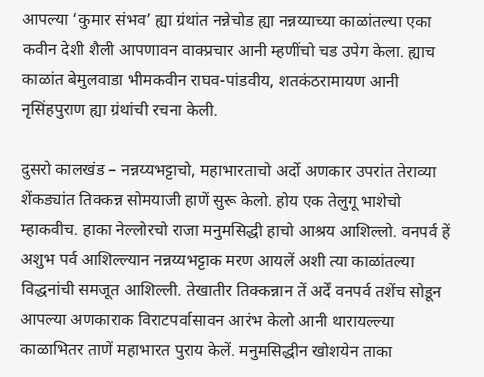आपल्या ‘कुमार संभव’ ह्या ग्रंथांत नन्नेचोड ह्या नन्नय्याच्या काळांतल्या एका कवीन देशी शैली आपणावन वाक्प्रचार आनी म्हणींचो चड उपेग केला. ह्याच काळांत बेमुलवाडा भीमकवीन राघव-पांडवीय, शतकंठरामायण आनी नृसिंहपुराण ह्या ग्रंथांची रचना केली.

दुसरो कालखंड – नन्नय्यभट्टाचो, महाभारताचो अर्दो अणकार उपरांत तेराव्या शेंकड्यांत तिक्कन्न सोमयाजी हाणें सुरू केलो. होय एक तेलुगू भाशेचो म्हाकवीच. हाका नेल्लोरचो राजा मनुमसिद्धी हाचो आश्रय आशिल्लो. वनपर्व हें अशुभ पर्व आशिल्ल्यान नन्नय्यभट्टाक मरण आयलें अशी त्या काळांतल्या विद्धनांची समजूत आशिल्ली. तेखातीर तिक्कन्नान तें अर्दें वनपर्व तशेंच सोडून आपल्या अणकाराक विराटपर्वासावन आरंभ केलो आनी थारायल्ल्या काळाभितर ताणें महाभारत पुराय केलें. मनुमसिद्धीन खोशयेन ताका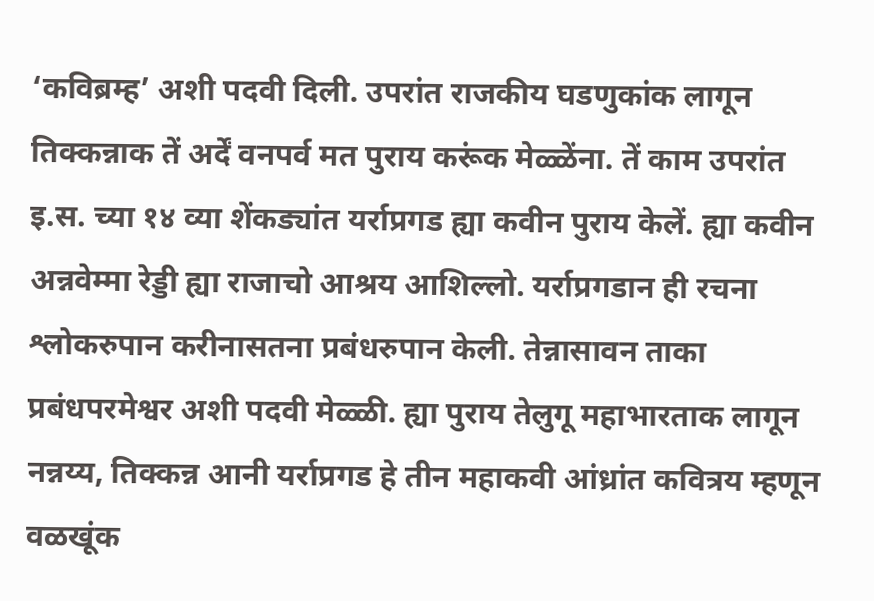‘कविब्रम्ह’ अशी पदवी दिली. उपरांत राजकीय घडणुकांक लागून तिक्कन्नाक तें अर्दें वनपर्व मत पुराय करूंक मेळ्ळेंना. तें काम उपरांत इ.स. च्या १४ व्या शेंकड्यांत यर्राप्रगड ह्या कवीन पुराय केलें. ह्या कवीन अन्नवेम्मा रेड्डी ह्या राजाचो आश्रय आशिल्लो. यर्राप्रगडान ही रचना श्लोकरुपान करीनासतना प्रबंधरुपान केली. तेन्नासावन ताका प्रबंधपरमेश्वर अशी पदवी मेळ्ळी. ह्या पुराय तेलुगू महाभारताक लागून नन्नय्य, तिक्कन्न आनी यर्राप्रगड हे तीन महाकवी आंध्रांत कवित्रय म्हणून वळखूंक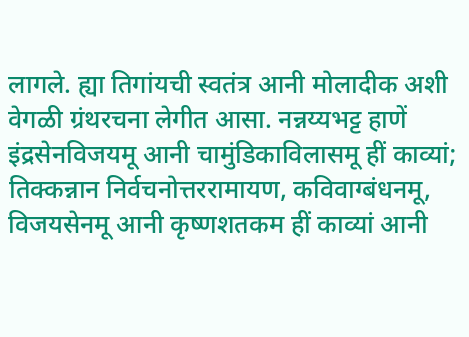लागले. ह्या तिगांयची स्वतंत्र आनी मोलादीक अशी वेगळी ग्रंथरचना लेगीत आसा. नन्नय्यभट्ट हाणें इंद्रसेनविजयमू आनी चामुंडिकाविलासमू हीं काव्यां; तिक्कन्नान निर्वचनोत्तररामायण, कविवाग्बंधनमू, विजयसेनमू आनी कृष्णशतकम हीं काव्यां आनी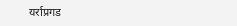यर्राप्रगड